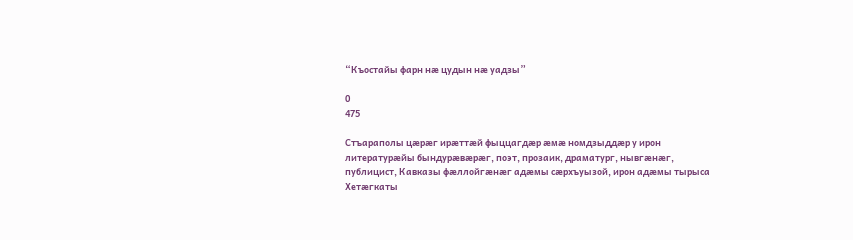“Къостайы фарн нӕ цудын нӕ уадзы”

0
475

Стъараполы цӕрӕг ирӕттӕй фыццагдӕр ӕмӕ номдзыддӕр у ирон литературӕйы бындурӕвӕрӕг, поэт, прозаик, драматург, нывгӕнӕг, публицист, Кавказы фӕллойгӕнӕг адӕмы сӕрхъуызой, ирон адӕмы тырыса Хетӕгкаты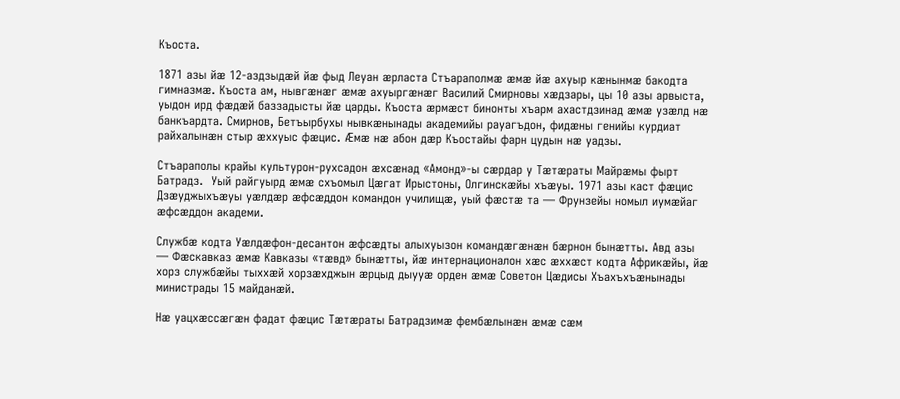Къоста.

1871 азы йӕ 12-аздзыдӕй йӕ фыд Леуан ӕрласта Стъараполмӕ ӕмӕ йӕ ахуыр кӕнынмӕ бакодта гимназмӕ. Къоста ам, нывгӕнӕг ӕмӕ ахуыргӕнӕг Василий Смирновы хӕдзары, цы 10 азы арвыста, уыдон ирд фӕдӕй баззадысты йӕ царды. Къоста ӕрмӕст бинонты хъарм ахастдзинад ӕмӕ узӕлд нӕ банкъардта. Смирнов, Бетъырбухы нывкӕнынады академийы рауагъдон, фидӕны генийы курдиат райхалынӕн стыр ӕххуыс фӕцис. Ӕмӕ нӕ абон дӕр Къостайы фарн цудын нӕ уадзы.

Стъараполы крайы культурон-рухсадон ӕхсӕнад «Амонд»-ы сӕрдар у Тӕтӕраты Майрӕмы фырт Батрадз.  Уый райгуырд ӕмӕ схъомыл Цӕгат Ирыcтоны, Олгинскӕйы хъӕуы. 1971 азы каст фӕцис Дзӕуджыхъӕуы уӕлдӕр ӕфсӕддон командон училищӕ, уый фӕстӕ та — Фрунзейы номыл иумӕйаг ӕфсӕддон академи.

Службӕ кодта Уӕлдӕфон-десантон ӕфсӕдты алыхуызон командӕгӕнӕн бӕрнон бынӕтты. Авд азы — Фӕскавказ ӕмӕ Кавказы «тӕвд» бынӕтты, йӕ интернационалон хӕс ӕххӕст кодта Африкӕйы, йӕ хорз службӕйы тыххӕй хорзӕхджын ӕрцыд дыууӕ орден ӕмӕ Советон Цӕдисы Хъахъхъӕнынады министрады 15 майданӕй.

Нӕ уацхӕссӕгӕн фадат фӕцис Тӕтӕраты Батрадзимӕ фембӕлынӕн ӕмӕ сӕм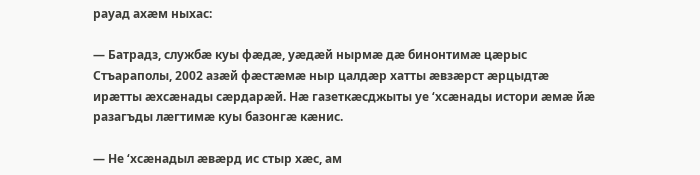рауад ахӕм ныхас:

— Батрадз, службӕ куы фӕдӕ, уӕдӕй нырмӕ дӕ бинонтимӕ цӕрыс Стъараполы, 2002 азӕй фӕстӕмӕ ныр цалдӕр хатты ӕвзӕрст ӕрцыдтӕ ирӕтты ӕхсӕнады сӕрдарӕй. Нӕ газеткӕсджыты уе ‘хсӕнады истори ӕмӕ йӕ разагъды лӕгтимӕ куы базонгӕ кӕнис.

— Не ‘хсӕнадыл ӕвӕрд ис стыр хӕс, ам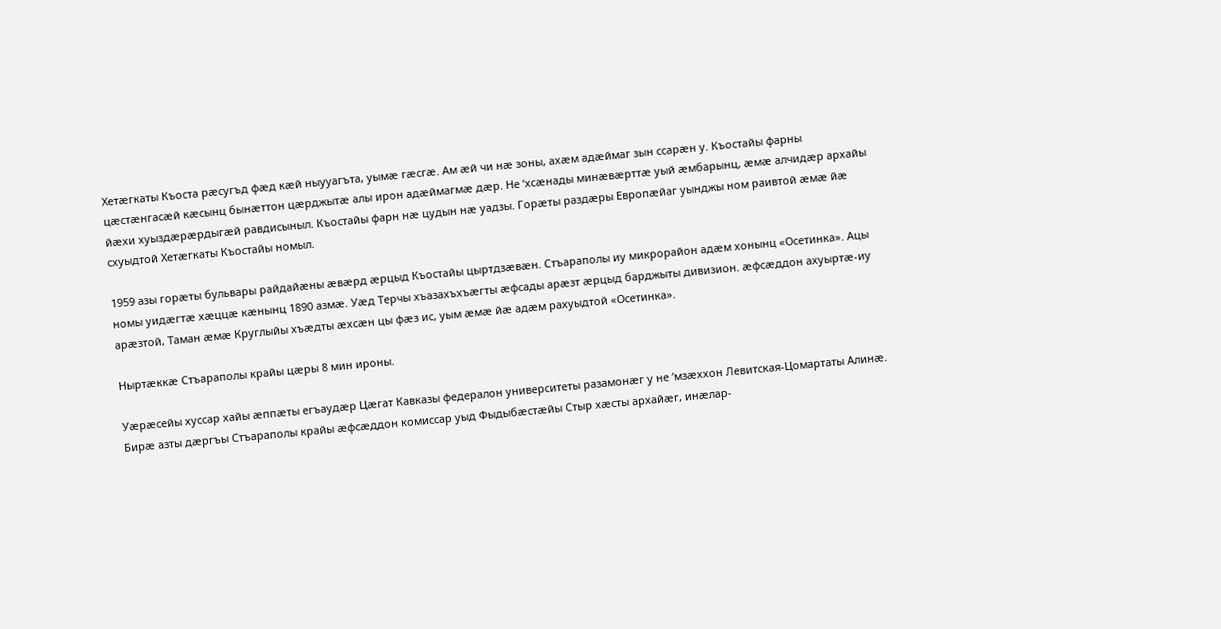Хетӕгкаты Къоста рӕсугъд фӕд кӕй ныууагъта, уымӕ гӕсгӕ. Ам ӕй чи нӕ зоны, ахӕм адӕймаг зын ссарӕн у. Къостайы фарны цӕстӕнгасӕй кӕсынц бынӕттон цӕрджытӕ алы ирон адӕймагмӕ дӕр. Не ‘хсӕнады минӕвӕрттӕ уый ӕмбарынц, ӕмӕ алчидӕр архайы йӕхи хуыздӕрӕрдыгӕй равдисыныл. Къостайы фарн нӕ цудын нӕ уадзы. Горӕты раздӕры Европӕйаг уынджы ном раивтой ӕмӕ йӕ схуыдтой Хетӕгкаты Къостайы номыл.

1959 азы горӕты бульвары райдайӕны ӕвӕрд ӕрцыд Къостайы цыртдзӕвӕн. Стъараполы иу микрорайон адӕм хонынц «Осетинка». Ацы номы уидӕгтӕ хӕццӕ кӕнынц 1890 азмӕ. Уӕд Терчы хъазахъхъӕгты ӕфсады арӕзт ӕрцыд барджыты дивизион. ӕфсӕддон ахуыртӕ-иу арӕзтой, Таман ӕмӕ Круглыйы хъӕдты ӕхсӕн цы фӕз ис, уым ӕмӕ йӕ адӕм рахуыдтой «Осетинка».

Ныртӕккӕ Стъараполы крайы цӕры 8 мин ироны.

Уӕрӕсейы хуссар хайы ӕппӕты егъаудӕр Цӕгат Кавказы федералон университеты разамонӕг у не ‘мзӕххон Левитская-Цомартаты Алинӕ. Бирӕ азты дӕргъы Стъараполы крайы ӕфсӕддон комиссар уыд Фыдыбӕстӕйы Стыр хӕсты архайӕг, инӕлар-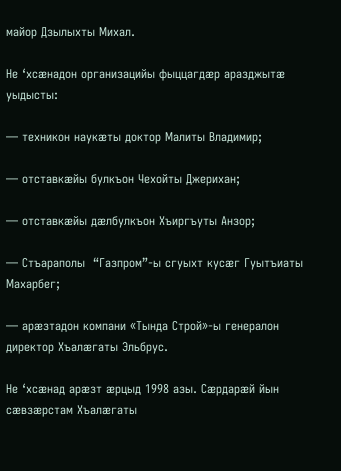майор Дзылыхты Михал.

Не ‘хсӕнадон организацийы фыццагдӕр аразджытӕ уыдысты:

— техникон наукӕты доктор Малиты Владимир;

— отставкӕйы булкъон Чехойты Джерихан;

— отставкӕйы дӕлбулкъон Хъиргъуты Анзор;

— Стъараполы  “Газпром”-ы сгуыхт кусӕг Гуытъиаты Махарбег;

— арӕзтадон компани «Тында Строй»-ы генералон директор Хъалӕгаты Эльбрус.

Не ‘хсӕнад арӕзт ӕрцыд 1998 азы. Сӕрдарӕй йын сӕвзӕрстам Хъалӕгаты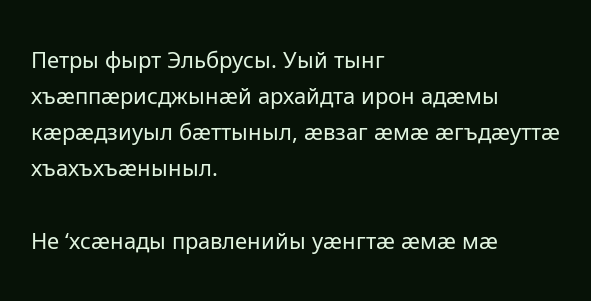Петры фырт Эльбрусы. Уый тынг хъӕппӕрисджынӕй архайдта ирон адӕмы кӕрӕдзиуыл бӕттыныл, ӕвзаг ӕмӕ ӕгъдӕуттӕ хъахъхъӕныныл.

Не ‘хсӕнады правленийы уӕнгтӕ ӕмӕ мӕ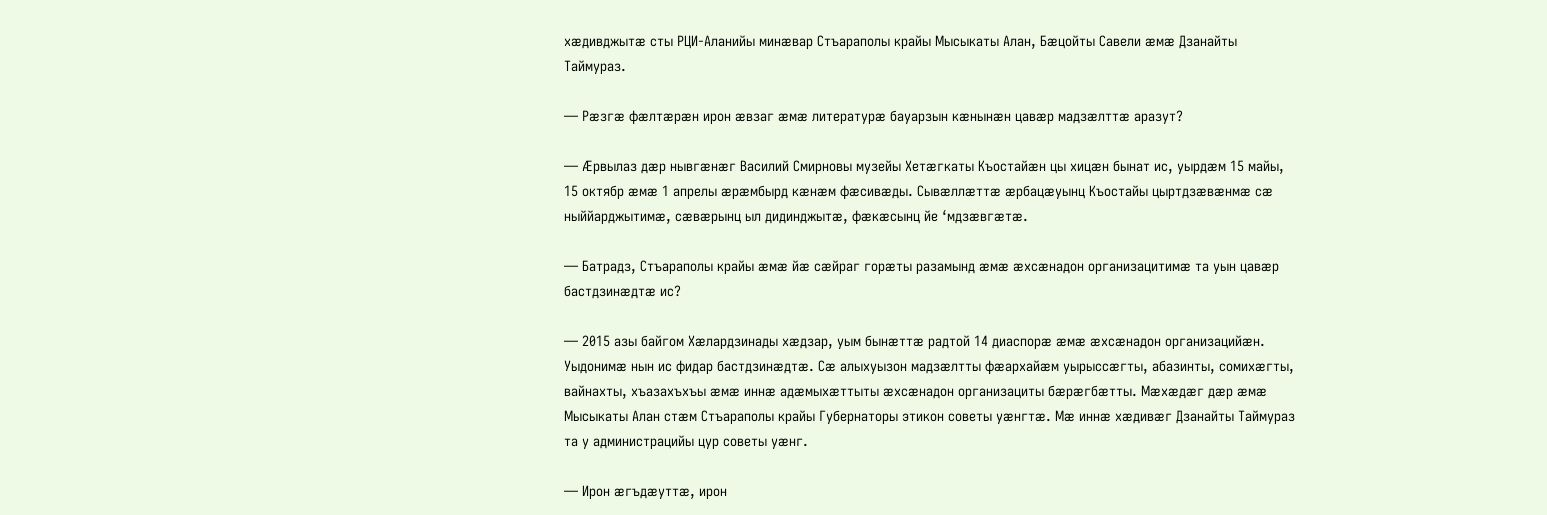хӕдивджытӕ сты РЦИ-Аланийы минӕвар Стъараполы крайы Мысыкаты Алан, Бӕцойты Савели ӕмӕ Дзанайты Таймураз.

— Рӕзгӕ фӕлтӕрӕн ирон ӕвзаг ӕмӕ литературӕ бауарзын кӕнынӕн цавӕр мадзӕлттӕ аразут?

— Ӕрвылаз дӕр нывгӕнӕг Василий Смирновы музейы Хетӕгкаты Къостайӕн цы хицӕн бынат ис, уырдӕм 15 майы, 15 октябр ӕмӕ 1 апрелы ӕрӕмбырд кӕнӕм фӕсивӕды. Сывӕллӕттӕ ӕрбацӕуынц Къостайы цыртдзӕвӕнмӕ сӕ ныййарджытимӕ, сӕвӕрынц ыл дидинджытӕ, фӕкӕсынц йе ‘мдзӕвгӕтӕ.

— Батрадз, Стъараполы крайы ӕмӕ йӕ сӕйраг горӕты разамынд ӕмӕ ӕхсӕнадон организацитимӕ та уын цавӕр бастдзинӕдтӕ ис?

— 2015 азы байгом Хӕлардзинады хӕдзар, уым бынӕттӕ радтой 14 диаспорӕ ӕмӕ ӕхсӕнадон организацийӕн. Уыдонимӕ нын ис фидар бастдзинӕдтӕ. Сӕ алыхуызон мадзӕлтты фӕархайӕм уырыссӕгты, абазинты, сомихӕгты, вайнахты, хъазахъхъы ӕмӕ иннӕ адӕмыхӕттыты ӕхсӕнадон организациты бӕрӕгбӕтты. Мӕхӕдӕг дӕр ӕмӕ Мысыкаты Алан стӕм Стъараполы крайы Губернаторы этикон советы уӕнгтӕ. Мӕ иннӕ хӕдивӕг Дзанайты Таймураз та у администрацийы цур советы уӕнг.

— Ирон ӕгъдӕуттӕ, ирон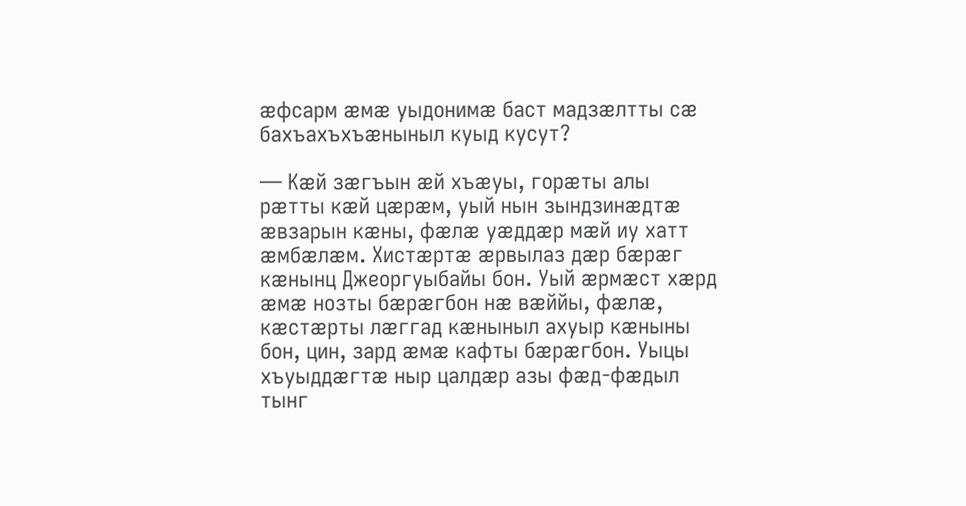ӕфсарм ӕмӕ уыдонимӕ баст мадзӕлтты сӕ бахъахъхъӕныныл куыд кусут?

— Кӕй зӕгъын ӕй хъӕуы, горӕты алы рӕтты кӕй цӕрӕм, уый нын зындзинӕдтӕ ӕвзарын кӕны, фӕлӕ уӕддӕр мӕй иу хатт ӕмбӕлӕм. Хистӕртӕ ӕрвылаз дӕр бӕрӕг кӕнынц Джеоргуыбайы бон. Уый ӕрмӕст хӕрд ӕмӕ нозты бӕрӕгбон нӕ вӕййы, фӕлӕ, кӕстӕрты лӕггад кӕныныл ахуыр кӕныны бон, цин, зард ӕмӕ кафты бӕрӕгбон. Уыцы хъуыддӕгтӕ ныр цалдӕр азы фӕд-фӕдыл тынг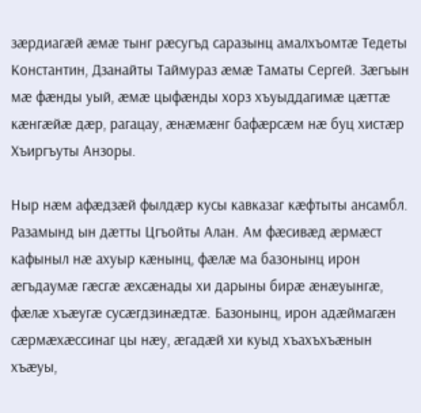зӕрдиагӕй ӕмӕ тынг рӕсугъд саразынц амалхъомтӕ Тедеты Константин, Дзанайты Таймураз ӕмӕ Таматы Сергей. Зӕгъын мӕ фӕнды уый, ӕмӕ цыфӕнды хорз хъуыддагимӕ цӕттӕ кӕнгӕйӕ дӕр, рагацау, ӕнӕмӕнг бафӕрсӕм нӕ буц хистӕр Хъиргъуты Анзоры.

Ныр нӕм афӕдзӕй фылдӕр кусы кавказаг кӕфтыты ансамбл. Разамынд ын дӕтты Цгъойты Алан. Ам фӕсивӕд ӕрмӕст кафыныл нӕ ахуыр кӕнынц, фӕлӕ ма базонынц ирон ӕгъдаумӕ гӕсгӕ ӕхсӕнады хи дарыны бирӕ ӕнӕуынгӕ, фӕлӕ хъӕугӕ сусӕгдзинӕдтӕ. Базонынц, ирон адӕймагӕн сӕрмӕхӕссинаг цы нӕу, ӕгадӕй хи куыд хъахъхъӕнын хъӕуы,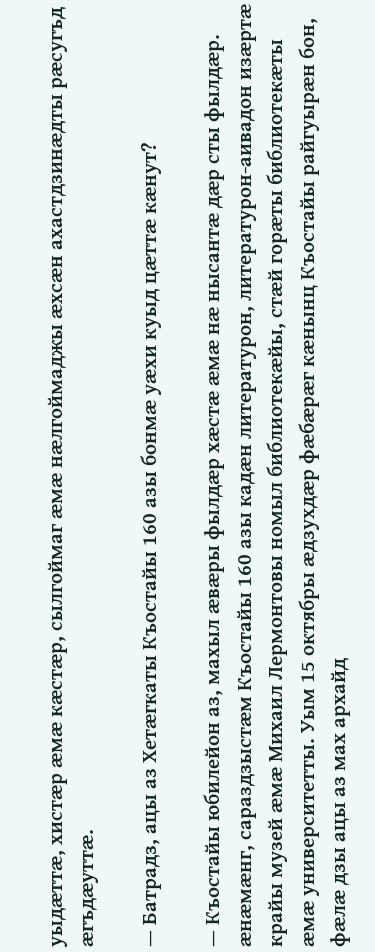уыдӕттӕ, хистӕр ӕмӕ кӕстӕр, сылгоймаг ӕмӕ нӕлгоймаджы ӕхсӕн ахастдзинӕдты рӕсугъд ӕгъдӕуттӕ.

— Батрадз, ацы аз Хетӕгкаты Къостайы 160 азы бонмӕ уӕхи куыд цӕттӕ кӕнут?

— Къостайы юбилейон аз, махыл ӕвӕры фылдӕр хӕстӕ ӕмӕ нӕ нысантӕ дӕр сты фылдӕр. ӕнӕмӕнг, сараздзыстӕм Къостайы 160 азы кадӕн литературон, литературон-аивадон изӕртӕ крайы музей ӕмӕ Михаил Лермонтовы номыл библиотекӕйы, стӕй горӕты библиотекӕты ӕмӕ университетты. Уым 15 октябры ӕдзухдӕр фӕбӕрӕг кӕнынц Къостайы райгуырӕн бон, фӕлӕ дзы ацы аз мах архайд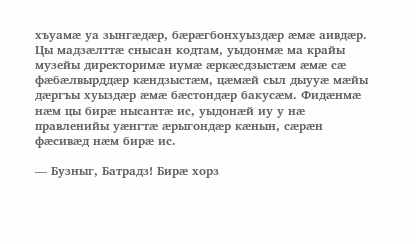хъуамӕ уа зынгӕдӕр, бӕрӕгбонхуыздӕр ӕмӕ аивдӕр. Цы мадзӕлттӕ снысан кодтам, уыдонмӕ ма крайы музейы директоримӕ иумӕ ӕркӕсдзыстӕм ӕмӕ сӕ фӕбӕлвырддӕр кӕндзыстӕм, цӕмӕй сыл дыууӕ мӕйы дӕргъы хуыздӕр ӕмӕ бӕстондӕр бакусӕм. Фидӕнмӕ нӕм цы бирӕ нысантӕ ис, уыдонӕй иу у нӕ правленийы уӕнгтӕ ӕрыгондӕр кӕнын, сӕрӕн фӕсивӕд нӕм бирӕ ис.

— Бузныг, Батрадз! Бирӕ хорз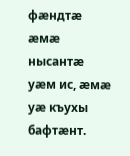фӕндтӕ ӕмӕ нысантӕ уӕм ис, ӕмӕ уӕ къухы бафтӕнт.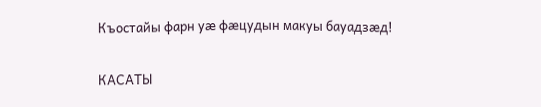Къостайы фарн уӕ фӕцудын макуы бауадзӕд!

КАСАТЫ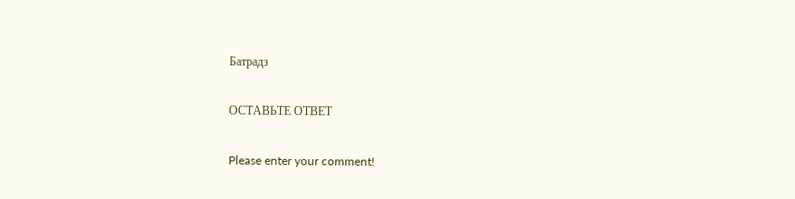Батрадз

ОСТАВЬТЕ ОТВЕТ

Please enter your comment!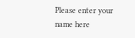Please enter your name here